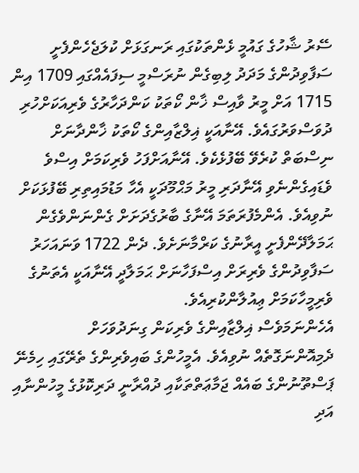ސޭރު ޝާހުގެ ގައުމީ ޅެންތަކުގައި ރަނގަޅަށް ކުލަޖެހެންފެށީ ސަފާވިދުންގެ މަދަދު ލިބިގެން ނުރަސްމީ ސިފައެއްގައި 1709 އިން 1715 އަށް މީރު ވާއިސް ޚާން ކޯތަކު ކަންދަހާރުގެ ވެރިއަކަށްހުރި ދުވަސްވަރުގައެވެ. އޭނާއަކީ ޣިލްޒާއިންގެ ކޯތަކު ޚާންދާނަށް ނިސްބަތް ކުރެވޭ ބޭފުޅެކެވެ. އޭނާއަށްފަހު ވެރިކަމަށް އިސްވެ ވެޑައިގެންނެވި އޭނާދަރި މީރު މަޙްމޫދަކީ އެހާ މަޑުމައިތިރި ބޭފުޅަކަށް ނުވިއެވެ. އެންމެފުރަތަމަ އޭނާގެ ބާރުގެދަށަށް ގެންނަންވެގެން ޙަމަލާދޭންފެށީ އީރާނުގެ ކަރްމާނަށެވެ. ދެން 1722 ވަނައަހަރު ސަފާވިދުންގެ ވެރިރަށް އިސްފަހާނަށް ޙަމަލާދީ އޭނާއަކީ އެތަނުގެ ވެރިމީހާކަމަށް ޢިއުލާންކުރިއެވެ.
އެހެންނަމަވެސް ޣިލްޒާއިންގެ ވެރިކަން ގިނަދުވަހަށް ދެމިއޮންނަގޮތެއް ނުވިއެވެ. އެމީހުންގެ ބައިވެރިންގެ ތެރޭގައި ހިމެނޭ ޕަސްތޫނުންގެ ބައެއް ޖަމާޢަތްތަކާއި ދުއްރާނީ ދަރިކޮޅުގެ މީހުންނާއި އަދި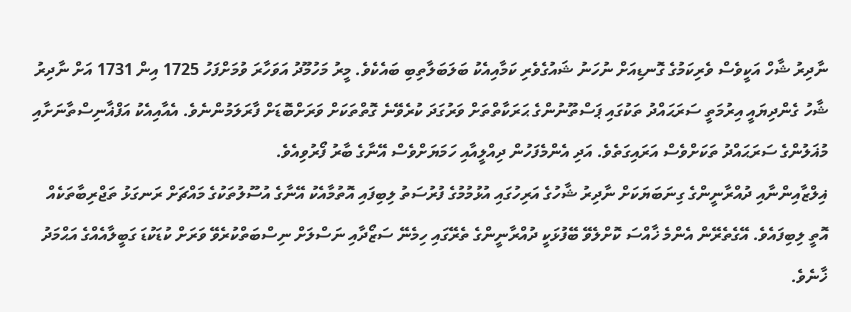ނާދިރު ޝާހް އަކީވެސް ވެރިކަމުގެ ގޮނޑިއަށް ނުހަނު ޝައުގެވެރި ކަމާއިއެކު ބަލަބަލާތިބި ބައެކެވެ. މީރު މަހުމޫދު އަވަހާރަ ވުމަށްފަހު 1725 އިން 1731 އަށް ނާދިރު ޝާހު ގެންދިޔައީ އިރުމަތީ ސަރަޙައްދު ތަކުގައި ޕަސްތޫނުންގެ ޙަރަކާތްތަށް ވަރުގަދަ ކުރެވޭނެ ގޮތްތަކަށް ވަރަށްބޮޑަށް ފާރަލަމުންނެވެ. އެއާއިއެކު އަފްޣާނިސްތާނަށާއި މުޣަލުންގެ ސަރަޙައްދު ތަކަށްވެސް އަރައިގަތެވެ. އަދި އެންމެފަހުން ދިއްލީއާއި ހަމަޔަށްވެސް އޭނާގެ ބާރު ފޯރުވިއެވެ.
ޣިލްޒާއިންނާއި ދުއްރާނީންގެ ގިނަބަޔަކަށް ނާދިރު ޝާހުގެ އަރިހުގައި އުޅުމުމުގެ ފުރުސަތު ލިބިފައި އޮތުމާއެކު އޭނާގެ އުސޫލުތަކުގެ މައްޗަށް ރަނގަޅު ތަޖްރިބާތަކެއް އޮތީ ލިބިފައެވެ. އޭގެތެރޭން އެންމެ ޚާއްސަ ކޮށްލެވޭ ބޭފުޅަކީ ދުއްރާނީންގެ ތެރޭގައި ހިމެނޭ ސަޒޯދާއި ނަސްލަށް ނިސްބަތްކުރެވޭ ވަރަށް ކުޑަކުޑަ ގަބީލާއެއްގެ އަޙްމަދު ޚާނެވެ.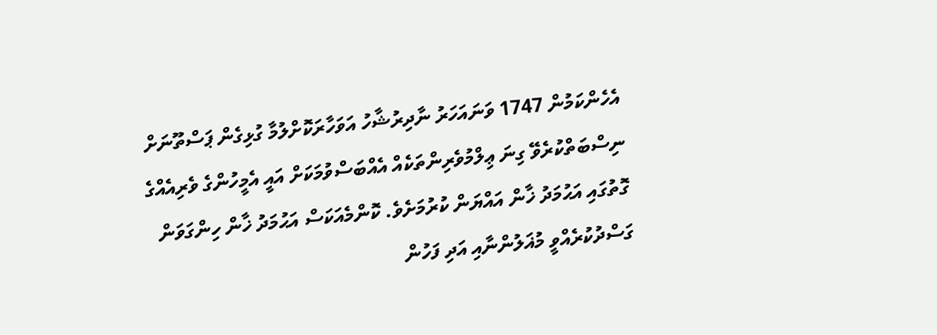އެހެންކަމުން 1747 ވަނައަހަރު ނާދިރުޝާހު އަވަހާރަކޮށްލުމާ ގުޅިގެން ޕަސްތޫނަށް ނިސްބަތްކުރެވޭ ގިނަ ޢިލްމުވެރިންތަކެއް އެއްބަސްވުމަކަށް އައީ އެމީހުންގެ ވެރިއެއްގެ ގޮތުގައި އަޙުމަދު ޚާން އައްޔަން ކުރުމަށެވެ. ކޮންމެއަކަސް އަޙުމަދު ޚާން ހިންގަވަން ގަސްދުކުރެއްވީ މުޣަލުންނާއި އަދި ފަހުން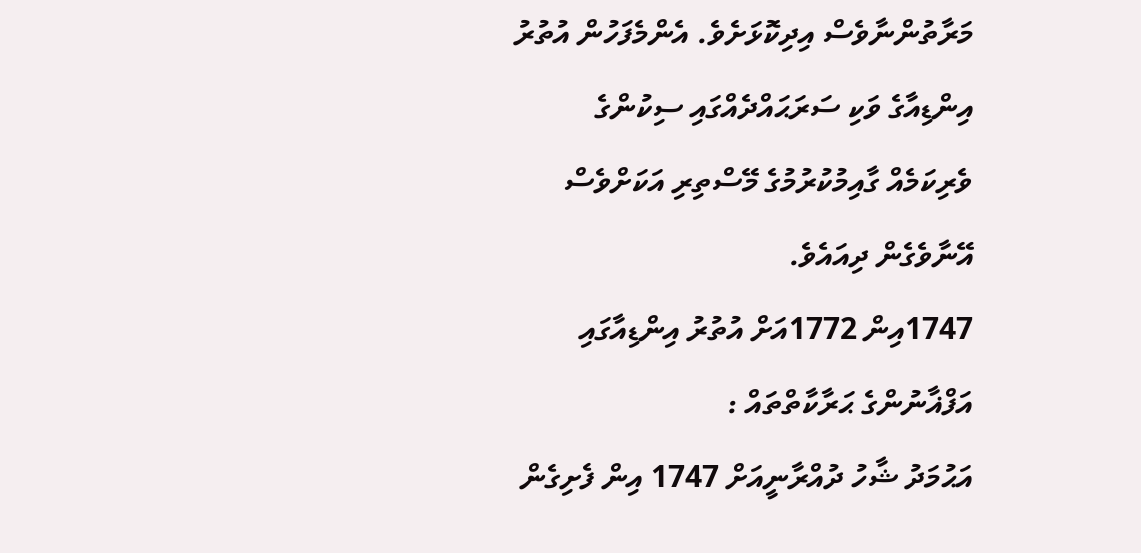މަރާތުންނާވެސް އިދިކޮޅަށެވެ. އެންމެފަހުން އުތުރު އިންޑިއާގެ ވަކި ސަރަޙައްދެއްގައި ސިކުންގެ ވެރިކަމެއް ގާއިމުކުރުމުގެ މޭސްތިރި އަކަށްވެސް އޭނާވެގެން ދިއައެވެ.
1747އިން 1772އަށް އުތުރު އިންޑިއާގައި އަފްޣާނުންގެ ޙަރާކާތްތައް :
އަޙުމަދު ޝާހު ދުއްރާނީއަށް 1747 އިން ފެށިގެން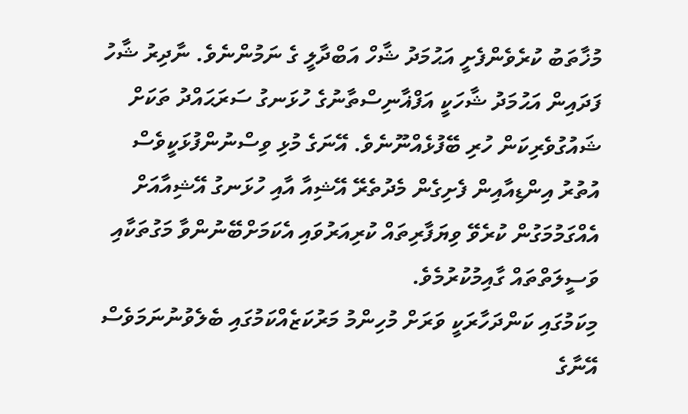މުޚާތަބު ކުރެވެންފެށީ އަޙުމަދު ޝާހް އަބްދާލީ ގެ ނަމުންނެވެ. ނާދިރު ޝާހު ފަދައިން އަޙުމަދު ޝާހަކީ އަފްޣާނިސްތާނުގެ ހުޅަނގު ސަރަޙައްދު ތަކަށް ޝައުގުވެރިކަން ހުރި ބޭފުޅެއްނޫނެވެ. އޭނަގެ މުޅި ވިސްނުންފުޅަކީވެސް އުތުރު އިންޑިއާއިން ފެށިގެން މެދުތެރޭ އޭޝިއާ އާއި ހުޅަނގު އޭޝިއާއަށް އެއްގަމުމަގުން ކުރެވޭ ވިޔަފާރިތައް ކުރިއަރުވައި އެކަމަށްބޭނުންވާ މަގުތަކާއި ވަސީލަތްތައް ގާއިމުކުރުމެވެ.
މިކަމުގައި ކަންދަހާރަކީ ވަރަށް މުހިންމު މަރުކަޒެއްކަމުގައި ބެލެވުނުނަމަވެސް އޭނާގެ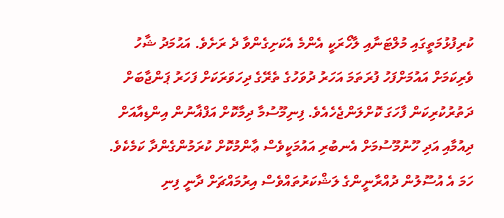ކުރިފުޅުމަތީގައި މުލްޓަނާއި ލާހޯރަކީ އެންމެ އެކަށިގެންވާ ދެ ރަށެވެ. އަޙުމަދު ޝާހު ވެރިކަމަށް އައުމަށްފަހު ފުރަތަމަ އަހަރު ދުވަހުގެ ތެރޭގެ ދިހަވަރަކަށް ފަހަރު ޕަންޖާބަށް ދަތުރުކުރިކަން ފާހަގަ ކޮށްލަންޖެހެއެވެ. ފިނިމޫސުމާ ދިމާކޮށް އަފްޣާނުން އިންޑިއާއަށް ދިއުމާއި އަދި ހޫނުމޫސުމަށް އެނބުރި އައުމަކީވެސް ޢާންމުކޮށް ކުރަމުންގެންދާ ކަމެކެވެ. ހަމަ އެ އުސޫލުން ދުއްރާނީންގެ ލަޝްކަރުތައްވެސް އިރުމައްޗަށް ދާނީ ފިނި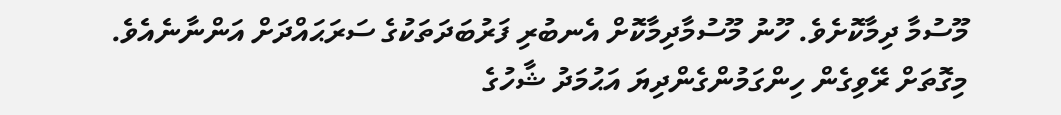މޫސުމާ ދިމާކޮށެވެ. ހޫނު މޫސުމާދިމާކޮށް އެނބުރި ފަރުބަދަތަކުގެ ސަރަޙައްދަށް އަންނާނެއެވެ. މިގޮތަށް ރޭވިގެން ހިންގަމުންގެންދިޔަ އަޙުމަދު ޝާހުގެ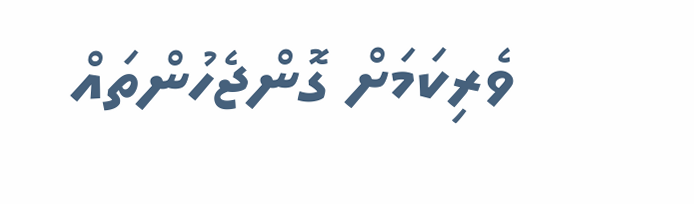ވެރިކަމަށް ގޮންޖެހުންތައް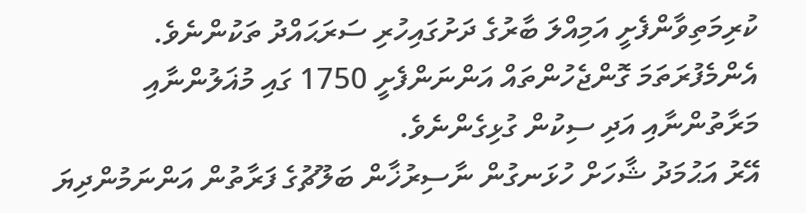ކުރިމަތިވާންފެށީ އަމިއްލަ ބާރުގެ ދަށުގައިހުރި ސަރަޙައްދު ތަކުންނެވެ. އެންމެފުރަތަމަ ގޮންޖެހުންތައް އަންނަންފެށީ 1750 ގައި މުޣަލުންނާއި މަރާތުންނާއި އަދި ސިކުން ގުޅިގެންނެވެ.
އޭރު އަޙުމަދު ޝާހަށް ހުޅަނގުން ނާސިރުޚާން ބަލޫޗުގެ ފަރާތުން އަންނަމުންދިޔަ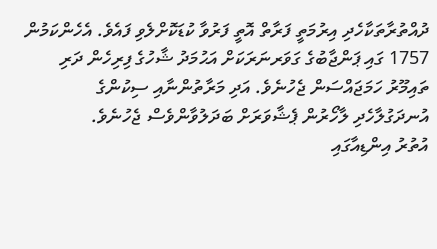ދުއްތުރާތަކާހެދި އިރުމަތީ ފަރާތް އޮތީ ފަރުވާ ކުޑަކޮށްލެވި ފައެވެ. އެހެންކަމުން 1757 ގައި ޕަންޖާބުގެ ގަވަރނަރަކަށް އަޙުމަދު ޝާހުގެ ފިރިހެން ދަރި ތައިމޫރު ހަމަޖައްސަން ޖެހުނެވެ. އަދި މަރާތުންނާއި ސިކުންގެ އުނދަގުލާހެދި ލާހޯރުން ޕެޝާވަރަށް ބަދަލުވާންވެސް ޖެހުނެވެ.
އުތުރު އިންޑިއާގައި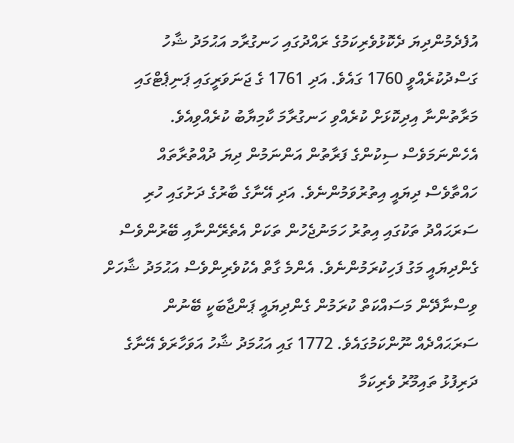އުފެދެމުންދިޔަ ދެކޮޅުވެރިކަމުގެ ރައްދުގައި ހަނގުރާމ އަޙުމަދު ޝާހު ގަސްދުކުރެއްވީ 1760 ގައެވެ. އަދި 1761 ގެ ޖަނަވަރީގައި ޕަނިޕެޓްގައި މަރާތުންނާ އިދިކޮޅަށް ކުރެއްވި ހަނގުރާމަ ކާމިޔާބު ކުރެއްވިއެވެ. އެހެންނަމަވެސް ސިކުންގެ ފަރާތުން އަންނަމުން ދިޔަ ދުއްތުރާތައް ހައްތާވެސް ދިޔައީ އިތުރުވަމުންނެވެ. އަދި އޭނާގެ ބާރުގެ ދަށުގައި ހުރި ސަރަޙައްދު ތަކުގައި އިތުރު ހަމަނުޖެހުން ތަކަށް އެތެރޭންނާއި ބޭރުންވެސް ގެންދިޔައީ މަގު ފަހިކުރަމުންނެވެ. އެންމެ ގާތް އެކުވެރިންވެސް އަޙުމަދު ޝާހަށް ވިސްނާދޭން މަސައްކަތް ކުރަމުން ގެންދިޔައީ ޕަންޖާބަކީ ބޭނުން ސަރަޙައްދެއް ނޫންކަމުގައެވެ. 1772 ގައި އަޙުމަދު ޝާހު އަވަހާރަވެ އޭނާގެ ދަރިފުޅު ތައިމޫރު ވެރިކަމާ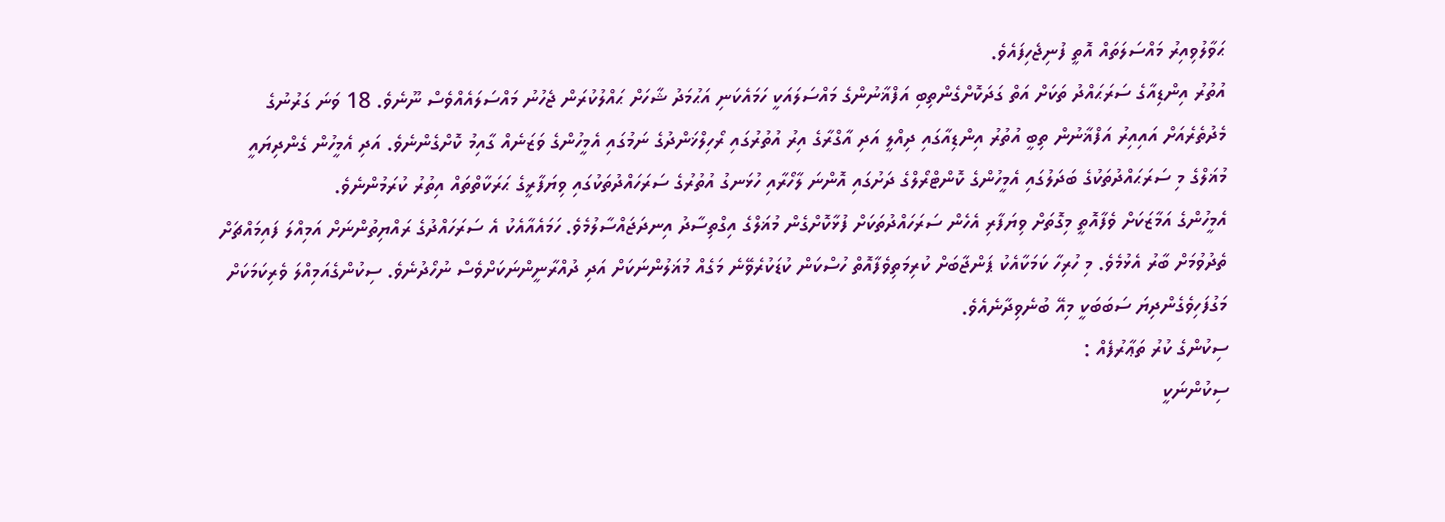ޙަވާލުވިއިރު މައްސަލަތައް އޮތީ ފުނިޖެހިފައެވެ.
އުތުރު އިންޑިއާގެ ސަރަޙައްދު ތަކަށް އަތް ގަދަކޮށްގެންތިބި އަފްޣާނުންގެ މައްސަލައަކީ ހަމައެކަނި އަޙުމަދު ޝާހަށް ޙައްލުކުރަން ޖެހުނު މައްސަލައެއްވެސް ނޫނެވެ. 18 ވަނަ ގަރުނުގެ މެދުތެރެއަށް އައިއިރު އަފްޣާނުން ތިބީ އުތުރު އިންޑިއާގައި ދިއްލީ އަދި އާގްރާގެ އިރު އުތުރުގައި ރޯހިލްޚަންދުގެ ނަމުގައި އެމީހުންގެ ވަޒަނެއް ގާއިމު ކޮށްގެންނެވެ. އަދި އެމީހުން ގެންދިޔައީ މުޣަލްގެ މި ސަރަޙައްދުތަކުގެ ބަދަލުގައި އެމީހުންގެ ކޮންޓްރޯލްގެ ދަށުގައި އޮންނަ ލާހޯރާއި ހުޅަނގު އުތުރުގެ ސަރަހައްދުތަކުގައި ވިޔަފާރީގެ ޙަރަކާތްތައް އިތުރު ކުރަމުންނެވެ.
އެމީހުންގެ އަމާޒަކަށް ވެފާއޮތީ މިގޮތަށް ވިޔަފާރި އެހެން ސަރަހައްދުތަކަށް ފުޅާކޮށްގެން މުޣަލްގެ އިގްތިސާދު އިނދަޖައްސާލުމެވެ. ހަމައެއާއެކު އެ ސަރަހައްދުގެ ރައްޔިތުންނަށް އަމިއްލަ ފައިމައްޗަށް ތެދުވުމަށް ބާރު އެޅުމެވެ. މި ހުރިހާ ކަމަކާއެކު ޕަންޖާބަށް ކުރިމަތިވެފާއޮތް ހުސްކަން ކުޑަކުރެވޭނެ މަގެއް މުޣަލުންނަކަށް އަދި ދުއްރާނީންނަކަށްވެސް ނުހޯދުނެވެ. ސިކުންގެއަމިއްލަ ވެރިކަމަކަށް މަގުފަހިވެގެންދިޔަ ސަބަބަކީ މިއޭ ބުނެވިދާނެއެވެ.
ސިކުންގެ ކުރު ތަޢާރުފެއް :
ސިކުންނަކީ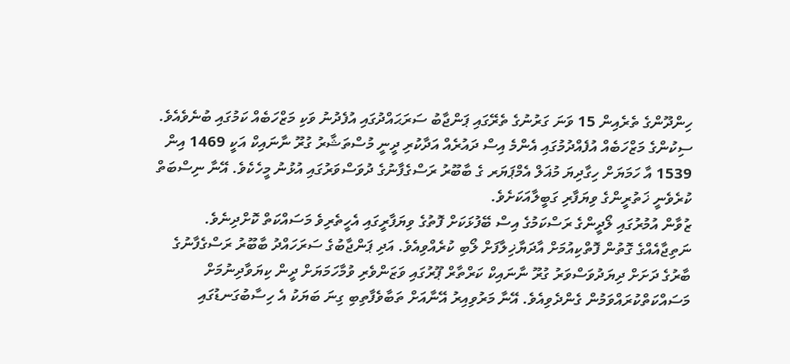ހިންދޫންގެ ތެރެއިން 15 ވަނަ ގަރުނުގެ ތެރޭގައި ޕަންޖާބު ސަރަޙައްދުގައި އުފެދުނު ވަކި މަޒްހަބެއް ކަމުގައި ބުނެވެއެވެ. ސިކުންގެ މަޒްހަބެއް އުފެއްދުމުގައި އެންމެ އިސް ދައުރެއް އަދާކުރި ދީނީ މުސްތަޝާރު ގުރޫ ނާނައިކް އަކީ 1469 އިން 1539 އާ ހަމަޔަށް ހިގާދިޔަ މުޣަލް އެމްޕަޔަރ ގެ ބާބޫރު ރަސްގެފާނުގެ ދުވަސްވަރުގައި އުޅުނު މީހެކެވެ. އޭނާ ނިސްބަތް ކުރެވެނީ ޚަތުރީންގެ ވިޔަފާރި ގަބީލާއަކަށެވެ.
ޒުވާން އުމުރުގައި ލޯދީންގެ ރަސްކަމުގެ އިސް ބޭފުޅަކަށް ފޮތުގެ ވިޔަފާރީގައި އެހީތެރިވެ މަސައްކަތް ކޮށްދިނެވެ. ނަތިޖާއެއްގެ ގޮތުން ފޮތްކިއުމަށް އާދަޔާޚިލާފަށް ލޯބި ކުރެއްވިއެވެ. އަދި ޕަންޖާބުގެ ސަރަހައްދު ބާބޫރު ރަސްގެފާނުގެ ބާރުގެ ދަށަށް ދިޔަދުވަސްވަރު ގުރޫ ނާނައިކް ކަރްތާރް ޕޫރުގައި ވަޒަންވެރި ވުމާހަމަޔަށް ދީން ކިޔަވާދިނުމަށް މަސައްކަތްކުރައްވަމުން ގެންދެވިއެވެ. އޭނާ މަރުވިއިރު އޭނާއަށް ތަބާވެފާތިބި ގިނަ ބަޔަކު އެ ހިސާބުގަނޑުގައި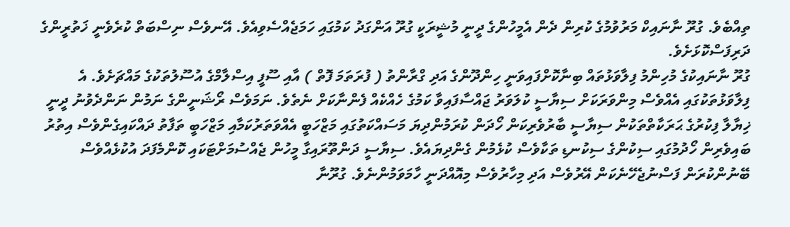ތިއްބެވެ. ގުރޫ ނާނައިކް މަރުވުމުގެ ކުރިން ދެން އެމީހުންގެ ދީނީ މުޝީރަކީ ގުރޫ އަންގަދު ކަމުގައި ހަމަޖެއްސެވިއެވެ. އޭނވެސް ނިސްބަތް ކުރެވެނީ ޚަތުރީންގެ ދަރިފަސްކޮޅަށެވެ.
ގުރޫ ނާނައިކުގެ މުހިންމު ފިލާވަޅުތައް ބިނާކޮށްފައިވަނީ ހިންދޫންގެ އަދި ގްރާންތު ( ފުރަތަމަ ފޮތް ) އާއި ސޫފީ އިސްލާމްގެ އުސޫލުތަކުގެ މައްޗަށެވެ. އެ ފިލާވަޅުތަކުގައި އެއްވެސް މިންވަރަކަށް ސިޔާސީ ކުލަވަރު ޖައްސާފައިވާ ކަމުގެ ހެއްކެއް ފެންނާކަށް ނެތެވެ. ނަމަވެސް ރޯޝަނީންގެ ނަމުން ނަންދެވުނު ދީނީ ޚިޔާލާ ފިކުރުގެ ޙަރަކާތްތަކުން ސިޔާސީ ބާރުވެރިކަން ހޯދަން ކުރަމުންދިޔަ މަސައްކަތުގައި މަޒްހަބީ އެއްވަތަރުކަމާއި މަޒްހަބީ ތަފާތު ދައްކައިގެންވެސް އިތުރު ބައިވެރިން ހޯދުމުގައި ސިކުންގެ ސިކުނޑި ތަކާވެސް ކުޅެމުން ގެންދިޔައެވެ. ސިޔާސީ ދަންތޫރައިގާ މީހުން ޖެއްސުމަށްޓަކައި ކޮންމެފަދަ އުކުޅެއްވެސް ބޭނުންކުރަން ފަސްނުޖެހޭނެކަން އޭރުވެސް އަދި މިހާރުވެސް މިއޮއްދަނީ ހާމަވަމުންނެވެ. ގުރޫނާ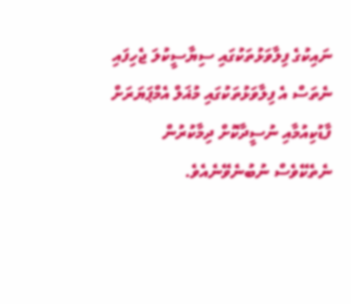ނައިކުގެ ފިލާވަޅުތަކުގައި ސިޔާސީކުލަ ޖެހިފައި ނެތަސް އެ ފިލާވަޅުތަކުގައި މުޣަލް އެމްޕަޔަރަށް ފާޑުކިއުމާއި ނުސީދާކޮށް ދިމާކުރުން ނެތެކޭވެސް ނުބުނެވޭނެއެވެ.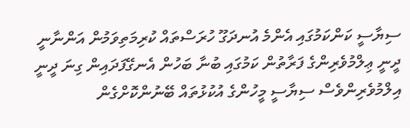ސިޔާސީ ކަންކަމުގައި އެންމެ އުނދަގޫ ހުރަސްތައް ކުރިމަތިވަމުން އަންނާނީ ދީނީ ޢިލްމުވެރިންގެ ފަރާތުން ކަމުގައި ބުނާ ބަހުން އެނގޭފަދައިން ގިނަ ދީނީ އިލްމުވެރިންވެސް ސިޔާސީ މީހުންގެ އުކުޅުތައް ބޭނުންކޮށްގެން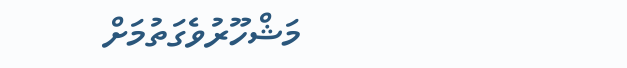މަޝްހޫރުވެގަތުމަށް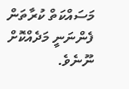މަސައްކަތް ކުރާތަން ފެންނަނީ މަދެއްކޮށް ނޫނެވެ.